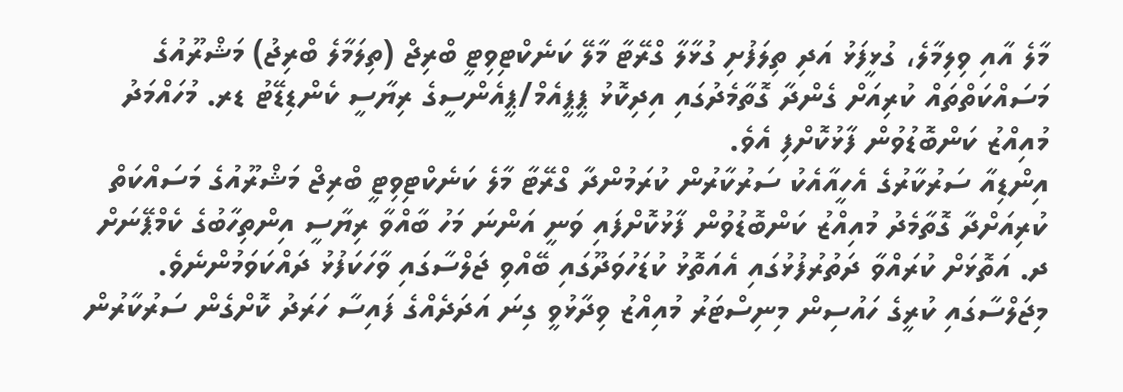މާލެ އާއި ވިލިމާލެ، ގުޅީފަޅު އަދި ތިލަފުށި ގުޅާލާ ގްރޭޓާ މާލޭ ކަނެކްޓިވިޓީ ބްރިޖް (ތިލަމާލެ ބްރިޖު) މަޝްރޫއުގެ މަސައްކަތްތައް ކުރިއަށް ގެންދާ ގޮތާމެދުގައި އިދިކޮޅު ޕީޕީއެމް/ޕީއެންސީގެ ރިޔާސީ ކެންޑިޑޭޓު ޑރ. މުހައްމަދު މުއިއްޒު ކަންބޮޑުވުން ފާޅުކޮށްފި އެވެ.
އިންޑިއާ ސަރުކާރުގެ އެހީއާއެކު ސަރުކާރުން ކުރަމުންދާ ގްރޭޓާ މާލެ ކަނެކްޓިވިޓީ ބްރިޖް މަޝްރޫއުގެ މަސައްކަތް ކުރިއަށްދާ ގޮތާމެދު މުއިއްޒު ކަންބޮޑުވުން ފާޅުކޮށްފައި ވަނީ އަންނަ މަހު ބާއްވާ ރިޔާސީ އިންތިހާބުގެ ކެމްޕޭނަށް ދ. އަތޮޅަށް ކުރައްވާ ދަތުރުފުޅުގައި އެއަތޮޅު ކުޑަހުވަދޫގައި ބޭއްވި ޖަލްސާގައި ވާހަކަފުޅު ދައްކަވަމުންނެވެ.
މިޖަލްސާގައި ކުރީގެ ހައުސިން މިނިސްޓަރު މުއިއްޒު ވިދާޅުވީ ގިނަ އަދަދެއްގެ ފައިސާ ހަރަދު ކޮށްގެން ސަރުކާރުން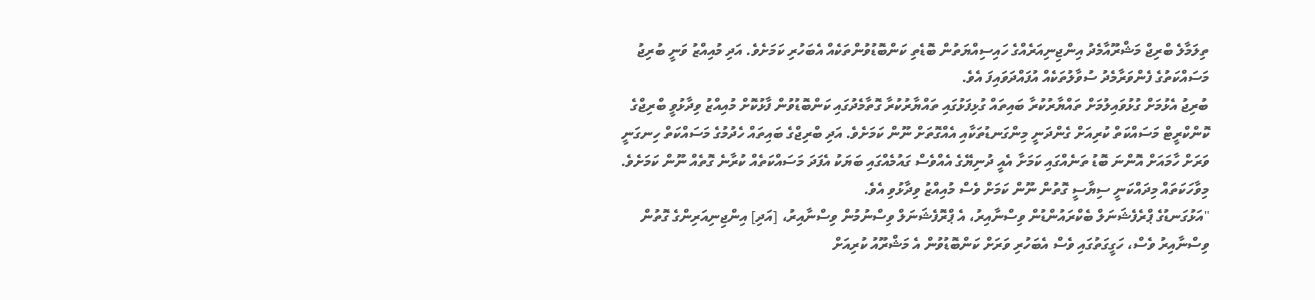ތިލަމާލެ ބްރިޖް މަޝްރޫއާމެދު އިންޖިނިއަރެއްގެ ހައިސިއްޔަތުން ބޮޑެތި ކަންބޮޑުވުންތަކެއް އެބަހުރި ކަމަށެވެ. އަދި މުއިއްޒު ވަނީ ބުރިޖު މަސައްކަތުގެ ފެންވަރާމެދު ސުވާލުތަކެއް އުފައްދަވައިފަ އެވެ.
ބުރިޖު އެޅުމަށް ގުޅުވައިލުމަށް ތައްޔާރުކުރާ ބައިތައް ގުޅިފަޅުގައި ތައްޔާރުކުރާ ގޮތާމެދުގައި ކަންބޮޑުވުން ފާޅުކޮށް މުއިއްޒު ވިދާޅުވީ ބްރިޖްގެ ކޮންކްރީޓް މަސައްކަތް ކުރިއަށް ގެންދަނީ މިންގަނޑުތަކާއި އެއްގޮތަށް ނޫން ކަމަށެވެ. އަދި ބްރިޖްގެ ބައިތައް ހެދުމުގެ މަސައްކަތް ހިނގަނީ ވަރަށް ހާމައަށް އޮންނަ ބޮޑު ތަނެއްގައި ކަމަށާ އެއީ ދުނިޔޭގެ އެއްވެސް ގައުމެއްގައި ބަޔަކު އެފަދަ މަސައްކަތެއް ކުރާނެ ގޮތެއް ނޫން ކަމަށެވެ.
މިވާހަކަތައް މިދައްކަނީ ސިޔާސީ ގޮތުން ނޫން ކަމަށް ވެސް މުއިއްޒު ވިދާޅުވި އެވެ.
"އަޅުގަނޑުގެ ޕްރެފެޝަނަލް ބެކްރައުންޑުން ވިސްނާއިރު، އެ ޕްރޮފެޝަނަލް ވިސްނުމުން ވިސްނާއިރު، [އަދި] އިންޖިނިއަރިންގެ ގޮތުން ވިސްނާއިރު ވެސް، ހަގީގަތުގައި ވެސް އެބަހުރި ވަރަށް ކަންބޮޑުވުން އެ މަޝްރޫއު ކުރިއަށް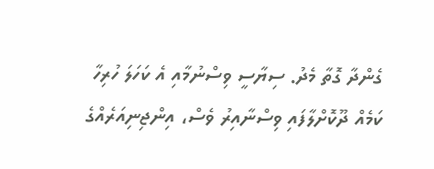ގެންދާ ގޮތާ މެދު. ސިޔާސީ ވިސްނުމާއި އެ ކަހަލަ ހުރިހާ ކަމެއް ދޫކޮށްލާފައި ވިސްނާއިރު ވެސް، އިންޖިނިއަރެއްގެ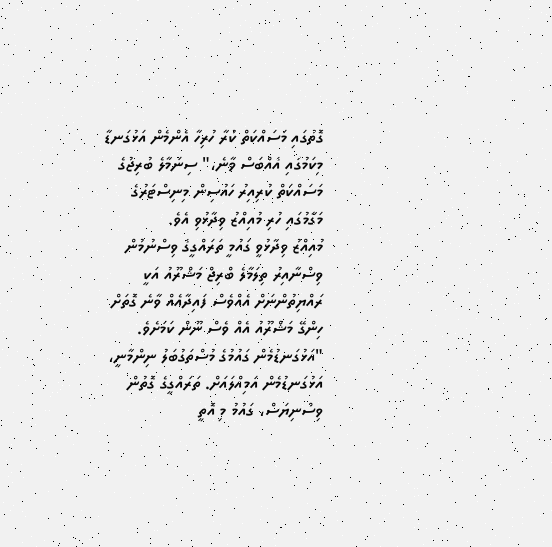ގޮތުގައި މަސައްކަތް ކުރާ ހުރިހާ އެންމެން އަޅުގަނޑާ މިކަމުގައި އެއްބަސް ވާނެ،" ސިނަމާލެ ބުރިޖުގެ މަސައްކަތް ކުރިއިރު ހައުސިން މިނިސްޓަރުގެ މަގާމުގައި ހުރި މުއިއްޒު ވިދާޅުވި އެވެ.
މުއިއްޒު ވިދާޅުވީ ގައުމީ ތަރައްގީގެ ވިސްނުމުން ވިސްނާއިރު ތިލަމާލެ ބްރިޖް މަޝްރޫއު އަކީ ރައްޔިތުންނަށް އެއްވެސް ފައިދާއެއް ވާނެ ގޮތަށް ހިންގޭ މަޝްރޫއު އެއް ވެސް ނޫން ކަމަށެވެ.
"އަޅުގަނޑުމެން ގައުމުގެ މުސްތަގުބަލު ނިންމާނީ، އަޅުގަނޑުމެން އަމިއްލައަށް. ތަރައްގީގެ ގޮތުން ވިސްނިޔަސް، ގައުމު މި އޮތީ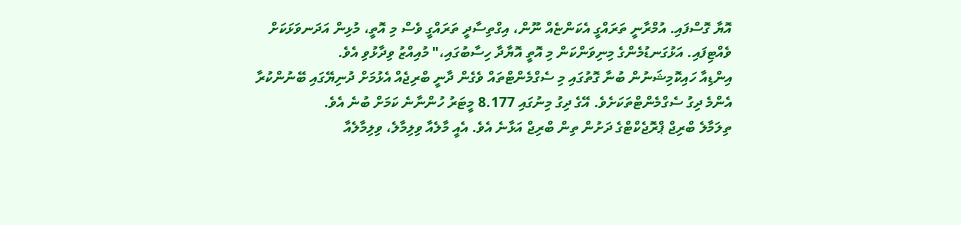އޮޔާ ގޮސްފައި. އުމްރާނީ ތަރައްގީ އެކަންޏެއް ނޫން، އިގްތިސާދީ ތަރައްގީ ވެސް މި އޮތީ، މުޅިން އަދަނވަޅަކަށް ވެއްޓިފައި. އަޅުގަނޑުމެންގެ މިނިވަންކަން މި އޮތީ އޮޔާދާ ހިސާބުގައި،" މުއިއްޒު ވިދާޅުވި އެވެ.
އިންޑިއާ ހައިކޮމިޝަނުން ބުނާ ގޮތުގައި މި ސެގްމެންޓްތައް ވެގެން ދާނީ ބްރިޖެއް އެޅުމަށް ދުނިޔޭގައި ބޭނުންކުރާ އެންމެ ދިގު ސެގްމެންޓްތަކަށެވެ. އޭގެ ދިގު މިނުގައި 8.177 މީޓަރު ހުންނާނެ ކަމަށް ބުނެ އެވެ.
ތިލަމާލެ ބްރިޖް ޕްރޮޖެކްޓްގެ ދަށުން ތިން ބްރިޖް އަޅާނެ އެވެ. އެއީ މާލެއާ ވިލިމާލެ، ވިލިމާލެއާ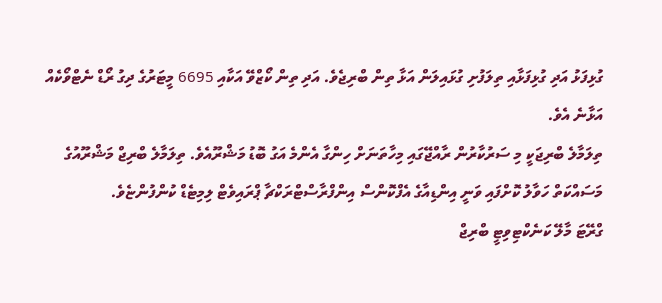ގުޅިފަޅު އަދި ގުޅިފަޅާއި ތިލަފުށި ގުޅައިލަން އަޅާ ތިން ބްރިޖެވެ. އަދި ތިން ކޯޒްވޭ އަކާއި 6695 މީޓަރުގެ ދިގު ރޯޑް ނެޓްވޯކެއް އަޅާނެ އެވެ.
ތިލަމާލެ ބްރިޖަކީ މި ސަރުކާރުން ރާއްޖޭގައި މިހާތަނަށް ހިންގާ އެންމެ އަގު ބޮޑު މަޝްރޫއެވެ. ތިލަމާލެ ބްރިޖް މަޝްރޫއުގެ މަސައްކަތް ހަވާލު ކޮށްފައި ވަނީ އިންޑިއާގެ އެފްކޮންސް އިންފްރާސްޓްރަކްޗާ ޕްރައިވެޓް ލިމިޓެޑް ކުންފުންޏެވެ.
ގްރޭޓަ މާލޭ ކަނެކްޓިވިޓީ ބްރިޖް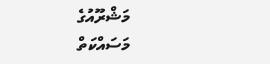މަޝްރޫއުގެ މަސައްކަތް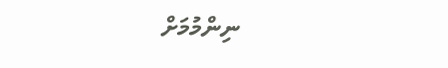ނިންމުމަށް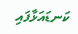ކަނޑައަޅާފައި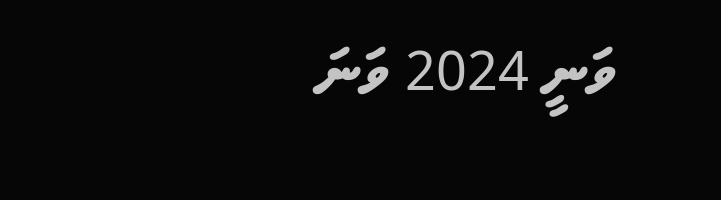ވަނީ 2024 ވަނަ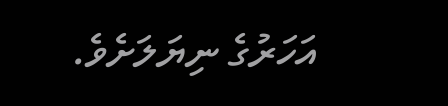އަހަރުގެ ނިޔަލަށެވެ.